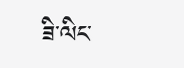ཟི་ལིང་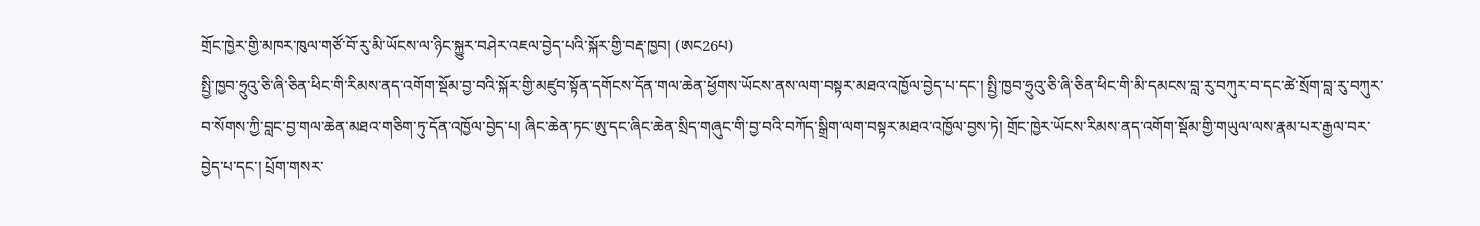གྲོང་ཁྱེར་གྱི་མཁར་ཁུལ་གཙོ་བོ་རུ་མི་ཡོངས་ལ་ཉིང་སྐྱུར་བཤེར་འཇལ་བྱེད་པའི་སྐོར་གྱི་བརྡ་ཁྱབ། (ཨང26པ)
སྤྱི་ཁྱབ་ཧྲུའུ་ཅི་ཞི་ཅིན་ཕིང་གི་རིམས་ནད་འགོག་སྡོམ་བྱ་བའི་སྐོར་གྱི་མཛུབ་སྟོན་དགོངས་དོན་གལ་ཆེན་ཕྱོགས་ཡོངས་ནས་ལག་བསྟར་མཐའ་འཁྱོལ་བྱེད་པ་དང་། སྤྱི་ཁྱབ་ཧྲུའུ་ཅི་ཞི་ཅིན་ཕིང་གི་མི་དམངས་བླ་རུ་བཀུར་བ་དང་ཚེ་སྲོག་བླ་རུ་བཀུར་བ་སོགས་ཀྱི་བླང་བྱ་གལ་ཆེན་མཐའ་གཅིག་ཏུ་དོན་འཁྱོལ་བྱེད་པ། ཞིང་ཆེན་ཏང་ཨུ་དང་ཞིང་ཆེན་སྲིད་གཞུང་གི་བྱ་བའི་བཀོད་སྒྲིག་ལག་བསྟར་མཐའ་འཁྱོལ་བྱས་ཏེ། གྲོང་ཁྱེར་ཡོངས་རིམས་ནད་འགོག་སྡོམ་གྱི་གཡུལ་ལས་རྣམ་པར་རྒྱལ་བར་བྱེད་པ་དང་། པྲོག་གསར་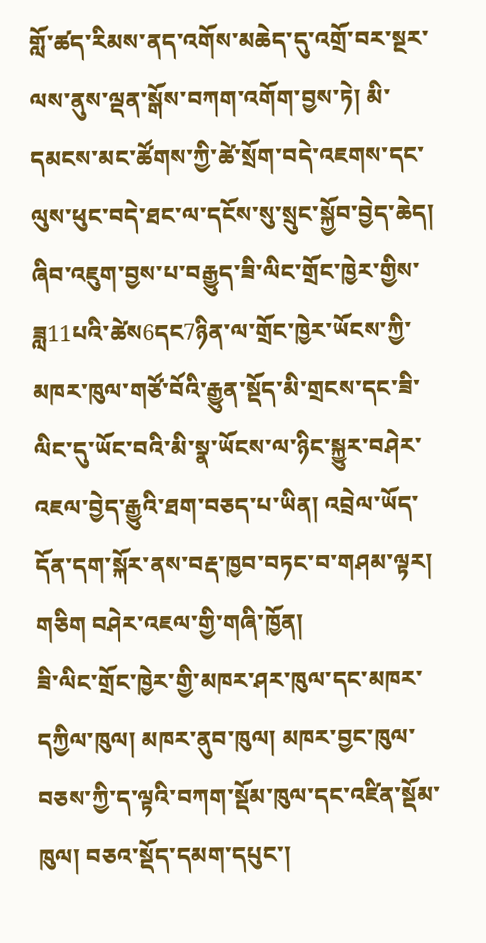གློ་ཚད་རིམས་ནད་འགོས་མཆེད་དུ་འགྲོ་བར་སྔར་ལས་ནུས་ལྡན་སྒོས་བཀག་འགོག་བྱས་ཏེ། མི་དམངས་མང་ཚོགས་ཀྱི་ཚེ་སྲོག་བདེ་འཇགས་དང་ལུས་ཕུང་བདེ་ཐང་ལ་དངོས་སུ་སྲུང་སྐྱོབ་བྱེད་ཆེད། ཞིབ་འཇུག་བྱས་པ་བརྒྱུད་ཟི་ལིང་གྲོང་ཁྱེར་གྱིས་ཟླ11པའི་ཚེས6དང7ཉིན་ལ་གྲོང་ཁྱེར་ཡོངས་ཀྱི་མཁར་ཁུལ་གཙོ་བོའི་རྒྱུན་སྡོད་མི་གྲངས་དང་ཟི་ལིང་དུ་ཡོང་བའི་མི་སྣ་ཡོངས་ལ་ཉིང་སྐྱུར་བཤེར་འཇལ་བྱེད་རྒྱུའི་ཐག་བཅད་པ་ཡིན། འབྲེལ་ཡོད་དོན་དག་སྐོར་ནས་བརྡ་ཁྱབ་བཏང་བ་གཤམ་ལྟར།
གཅིག བཤེར་འཇལ་གྱི་གཞི་ཁྱོན།
ཟི་ལིང་གྲོང་ཁྱེར་གྱི་མཁར་ཤར་ཁུལ་དང་མཁར་དཀྱིལ་ཁུལ། མཁར་ནུབ་ཁུལ། མཁར་བྱང་ཁུལ་བཅས་ཀྱི་ད་ལྟའི་བཀག་སྡོམ་ཁུལ་དང་འཛིན་སྡོམ་ཁུལ། བཅའ་སྡོད་དམག་དཔུང་།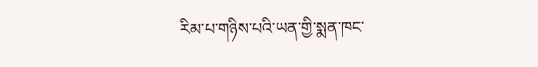རིམ་པ་གཉིས་པའི་ཡན་གྱི་སྨན་ཁང་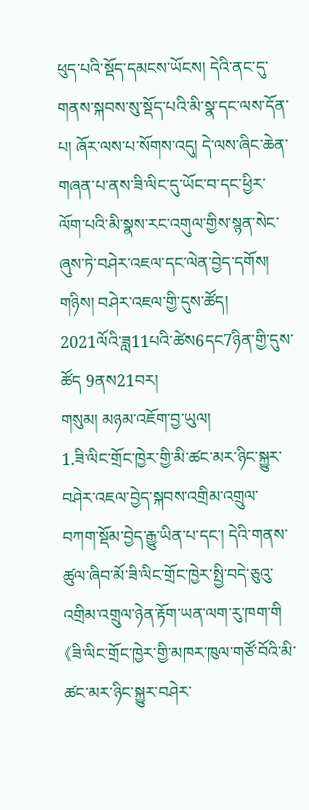ཕུད་པའི་སྡོད་དམངས་ཡོངས། དེའི་ནང་དུ་གནས་སྐབས་སུ་སྡོད་པའི་མི་སྣ་དང་ལས་དོན་པ། ཞོར་ལས་པ་སོགས་འདུ། དེ་ལས་ཞིང་ཆེན་གཞན་པ་ནས་ཟི་ལིང་དུ་ཡོང་བ་དང་ཕྱིར་ལོག་པའི་མི་སྣས་རང་འགུལ་གྱིས་སྙན་སེང་ཞུས་ཏེ་བཤེར་འཇལ་དང་ལེན་བྱེད་དགོས།
གཉིས། བཤེར་འཇལ་གྱི་དུས་ཚོད།
2021ལོའི་ཟླ11པའི་ཚེས6དང7ཉིན་གྱི་དུས་ཚོད 9ནས21བར།
གསུམ། མཉམ་འཇོག་བྱ་ཡུལ།
1.ཟི་ལིང་གྲོང་ཁྱེར་གྱི་མི་ཚང་མར་ཉིང་སྐྱུར་བཤེར་འཇལ་བྱེད་སྐབས་འགྲིམ་འགྲུལ་བཀག་སྡོམ་བྱེད་རྒྱུ་ཡིན་པ་དང་། དེའི་གནས་ཚུལ་ཞིབ་མོ་ཟི་ལིང་གྲོང་ཁྱེར་སྤྱི་བདེ་ཅུའུ་འགྲིམ་འགྲུལ་ཉེན་རྟོག་ཡན་ལག་རུ་ཁག་གི《ཟི་ལིང་གྲོང་ཁྱེར་གྱི་མཁར་ཁུལ་གཙོ་བོའི་མི་ཚང་མར་ཉིང་སྐྱུར་བཤེར་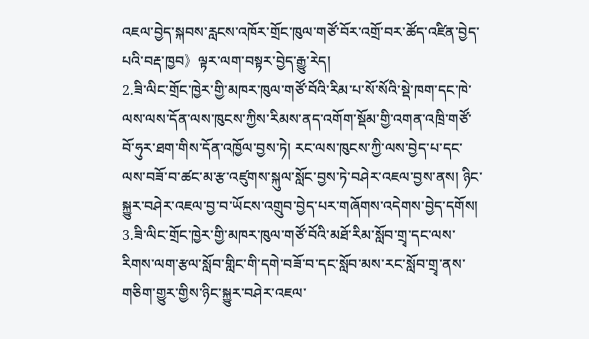འཇལ་བྱེད་སྐབས་རླངས་འཁོར་གྲོང་ཁུལ་གཙོ་བོར་འགྲོ་བར་ཚོད་འཛིན་བྱེད་པའི་བརྡ་ཁྱབ》ལྟར་ལག་བསྟར་བྱེད་རྒྱུ་རེད།
2.ཟི་ལིང་གྲོང་ཁྱེར་གྱི་མཁར་ཁུལ་གཙོ་བོའི་རིམ་པ་སོ་སོའི་སྡེ་ཁག་དང་ཁེ་ལས་ལས་དོན་ལས་ཁུངས་ཀྱིས་རིམས་ནད་འགོག་སྡོམ་གྱི་འགན་འཁྲི་གཙོ་བོ་ཧུར་ཐག་གིས་དོན་འཁྱོལ་བྱས་ཏེ། རང་ལས་ཁུངས་ཀྱི་ལས་བྱེད་པ་དང་ལས་བཟོ་བ་ཚང་མ་རྩ་འཛུགས་སྐུལ་སློང་བྱས་ཏེ་བཤེར་འཇལ་བྱས་ནས། ཉིང་སྐྱུར་བཤེར་འཇལ་བྱ་བ་ཡོངས་འགྲུབ་བྱེད་པར་གཞོགས་འདེགས་བྱེད་དགོས།
3.ཟི་ལིང་གྲོང་ཁྱེར་གྱི་མཁར་ཁུལ་གཙོ་བོའི་མཐོ་རིམ་སློབ་གྲྭ་དང་ལས་རིགས་ལག་རྩལ་སློབ་གླིང་གི་དགེ་བཟོ་བ་དང་སློབ་མས་རང་སློབ་གྲྭ་ནས་གཅིག་གྱུར་གྱིས་ཉིང་སྐྱུར་བཤེར་འཇལ་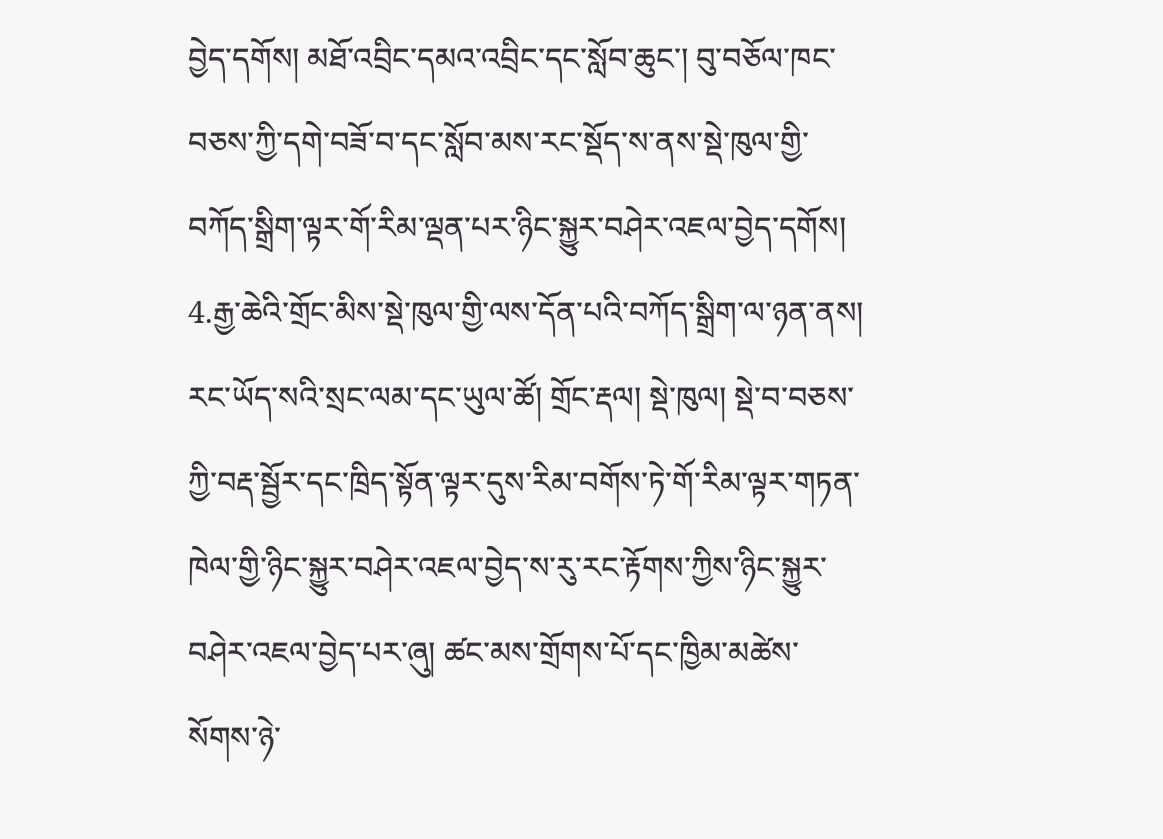བྱེད་དགོས། མཐོ་འབྲིང་དམའ་འབྲིང་དང་སློབ་ཆུང་། བུ་བཅོལ་ཁང་བཅས་ཀྱི་དགེ་བཟོ་བ་དང་སློབ་མས་རང་སྡོད་ས་ནས་སྡེ་ཁུལ་གྱི་བཀོད་སྒྲིག་ལྟར་གོ་རིམ་ལྡན་པར་ཉིང་སྐྱུར་བཤེར་འཇལ་བྱེད་དགོས།
4.རྒྱ་ཆེའི་གྲོང་མིས་སྡེ་ཁུལ་གྱི་ལས་དོན་པའི་བཀོད་སྒྲིག་ལ་ཉན་ནས། རང་ཡོད་སའི་སྲང་ལམ་དང་ཡུལ་ཚོ། གྲོང་རྡལ། སྡེ་ཁུལ། སྡེ་བ་བཅས་ཀྱི་བརྡ་སྦྱོར་དང་ཁྲིད་སྟོན་ལྟར་དུས་རིམ་བགོས་ཏེ་གོ་རིམ་ལྟར་གཏན་ཁེལ་གྱི་ཉིང་སྐྱུར་བཤེར་འཇལ་བྱེད་ས་རུ་རང་རྟོགས་ཀྱིས་ཉིང་སྐྱུར་བཤེར་འཇལ་བྱེད་པར་ཞུ། ཚང་མས་གྲོགས་པོ་དང་ཁྱིམ་མཚེས་སོགས་ཉེ་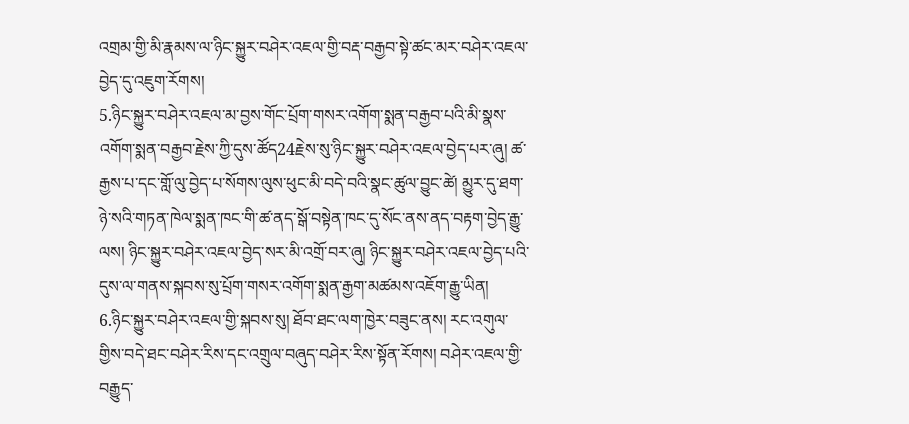འགྲམ་གྱི་མི་རྣམས་ལ་ཉིང་སྐྱུར་བཤེར་འཇལ་གྱི་བརྡ་བརྒྱབ་སྟེ་ཚང་མར་བཤེར་འཇལ་བྱེད་དུ་འཇུག་རོགས།
5.ཉིང་སྐྱུར་བཤེར་འཇལ་མ་བྱས་གོང་པྲོག་གསར་འགོག་སྨན་བརྒྱབ་པའི་མི་སྣས་འགོག་སྨན་བརྒྱབ་རྗེས་ཀྱི་དུས་ཚོད24རྗེས་སུ་ཉིང་སྐྱུར་བཤེར་འཇལ་བྱེད་པར་ཞུ། ཚ་རྒྱས་པ་དང་གློ་ལུ་བྱེད་པ་སོགས་ལུས་ཕུང་མི་བདེ་བའི་སྣང་ཚུལ་བྱུང་ཚེ། མྱུར་དུ་ཐག་ཉེ་སའི་གཏན་ཁེལ་སྨན་ཁང་གི་ཚ་ནད་སྒོ་བསྟེན་ཁང་དུ་སོང་ནས་ནད་བརྟག་བྱེད་རྒྱུ་ལས། ཉིང་སྐྱུར་བཤེར་འཇལ་བྱེད་སར་མི་འགྲོ་བར་ཞུ། ཉིང་སྐྱུར་བཤེར་འཇལ་བྱེད་པའི་དུས་ལ་གནས་སྐབས་སུ་པྲོག་གསར་འགོག་སྨན་རྒྱག་མཚམས་འཇོག་རྒྱུ་ཡིན།
6.ཉིང་སྐྱུར་བཤེར་འཇལ་གྱི་སྐབས་སུ། ཐོབ་ཐང་ལག་ཁྱེར་བཟུང་ནས། རང་འགུལ་གྱིས་བདེ་ཐང་བཤེར་རིས་དང་འགྲུལ་བཞུད་བཤེར་རིས་སྟོན་རོགས། བཤེར་འཇལ་གྱི་བརྒྱུད་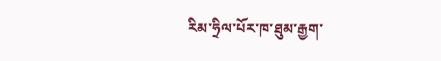རིམ་ཧྲིལ་པོར་ཁ་ཐུམ་རྒྱག་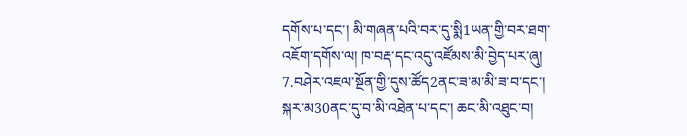དགོས་པ་དང་། མི་གཞན་པའི་བར་དུ་སྨི1ཡན་གྱི་བར་ཐག་འཇོག་དགོས་ལ། ཁ་བརྡ་དང་འདུ་འཛོམས་མི་བྱེད་པར་ཞུ།
7.བཤེར་འཇལ་སྔོན་གྱི་དུས་ཚོད2ནང་ཟ་མ་མི་ཟ་བ་དང་། སྐར་མ30ནང་དུ་བ་མི་འཐེན་པ་དང་། ཆང་མི་འཐུང་བ།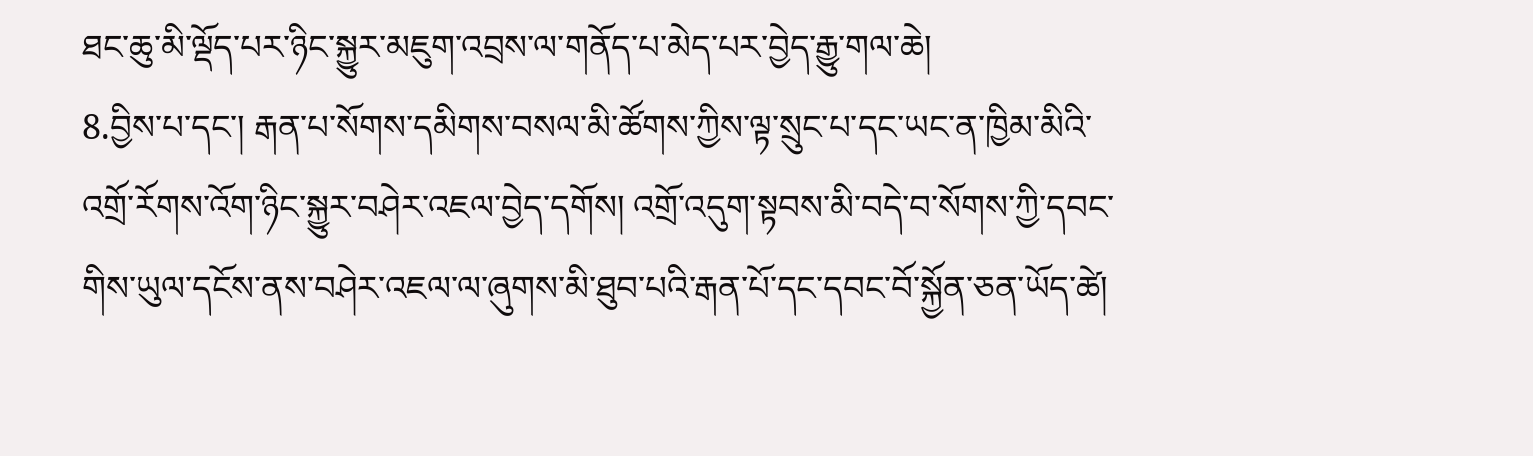ཐང་ཆུ་མི་ལྡོད་པར་ཉིང་སྐྱུར་མཇུག་འབྲས་ལ་གནོད་པ་མེད་པར་བྱེད་རྒྱུ་གལ་ཆེ།
8.བྱིས་པ་དང་། རྒན་པ་སོགས་དམིགས་བསལ་མི་ཚོགས་ཀྱིས་ལྟ་སྲུང་པ་དང་ཡང་ན་ཁྱིམ་མིའི་འགྲོ་རོགས་འོག་ཉིང་སྐྱུར་བཤེར་འཇལ་བྱེད་དགོས། འགྲོ་འདུག་སྟབས་མི་བདེ་བ་སོགས་ཀྱི་དབང་གིས་ཡུལ་དངོས་ནས་བཤེར་འཇལ་ལ་ཞུགས་མི་ཐུབ་པའི་རྒན་པོ་དང་དབང་བོ་སྐྱོན་ཅན་ཡོད་ཚེ།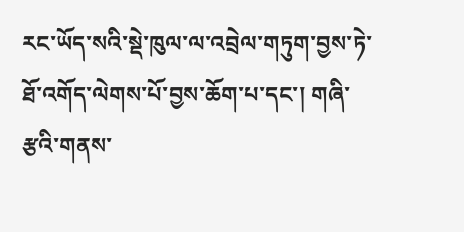རང་ཡོད་སའི་སྡེ་ཁུལ་ལ་འབྲེལ་གཏུག་བྱས་ཏེ་ཐོ་འགོད་ལེགས་པོ་བྱས་ཆོག་པ་དང་། གཞི་རྩའི་གནས་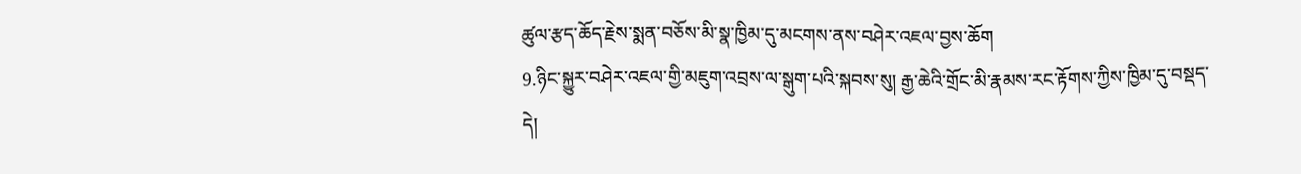ཚུལ་རྩད་ཆོད་རྗེས་སྨན་བཅོས་མི་སྣ་ཁྱིམ་དུ་མངགས་ནས་བཤེར་འཇལ་བྱས་ཆོག
9.ཉིང་སྐྱུར་བཤེར་འཇལ་གྱི་མཇུག་འབྲས་ལ་སྒུག་པའི་སྐབས་སུ། རྒྱ་ཆེའི་གྲོང་མི་རྣམས་རང་རྟོགས་ཀྱིས་ཁྱིམ་དུ་བསྡད་དེ།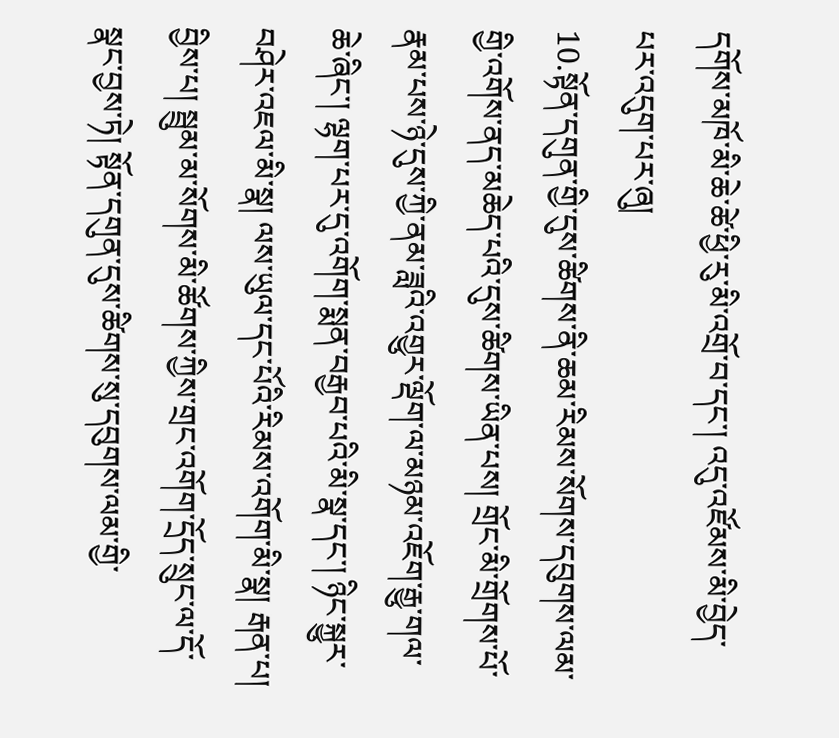དགོས་མཁོ་མི་ཆེ་ཚེ་ཕྱི་རུ་མི་འགྲོ་བ་དང་། འདུ་འཛོམས་མི་བྱེད་པར་འདུག་པར་ཞུ།
10.སྟོན་དགུན་གྱི་དུས་ཚིགས་ནི་ཆམ་རིམས་སོགས་དབུགས་ལམ་གྱི་འགོས་ནད་མཆེད་པའི་དུས་ཚིགས་ཡིན་པས། གྲོང་མི་གྲོགས་པོ་རྣམ་པས་ཉེ་དུས་ཀྱི་ནམ་ཟླའི་འགྱུར་ལྡོག་ལ་མཉམ་འཇོག་རྒྱུ་གལ་ཆེ་ཞིང་། ལྷག་པར་དུ་འགོག་སྨན་བརྒྱབ་པའི་མི་སྣ་དང་། ཉིང་སྐྱུར་བཤེར་འཇལ་མི་སྣ། ལས་ཡུལ་དང་པོའི་རིམས་འགོག་མི་སྣ། རྒན་པ། བྱིས་པ། སྦྲུམ་མ་སོགས་མི་ཚོགས་ཀྱིས་གྲང་འགོག་དྲོད་སྲུང་ལ་དོ་སྣང་བྱས་ཏེ། སྟོན་དགུན་དུས་ཚིགས་སུ་དབུགས་ལམ་གྱི་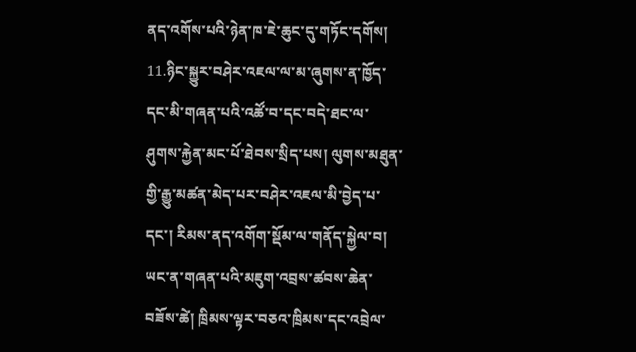ནད་འགོས་པའི་ཉེན་ཁ་ཇེ་ཆུང་དུ་གཏོང་དགོས།
11.ཉིང་སྐྱུར་བཤེར་འཇལ་ལ་མ་ཞུགས་ན་ཁྱོད་དང་མི་གཞན་པའི་འཚོ་བ་དང་བདེ་ཐང་ལ་ཤུགས་རྐྱེན་མང་པོ་ཐེབས་སྲིད་པས། ལུགས་མཐུན་གྱི་རྒྱུ་མཚན་མེད་པར་བཤེར་འཇལ་མི་བྱེད་པ་དང་། རིམས་ནད་འགོག་སྡོམ་ལ་གནོད་སྐྱེལ་བ། ཡང་ན་གཞན་པའི་མཇུག་འབྲས་ཚབས་ཆེན་བཟོས་ཚེ། ཁྲིམས་ལྟར་བཅའ་ཁྲིམས་དང་འབྲེལ་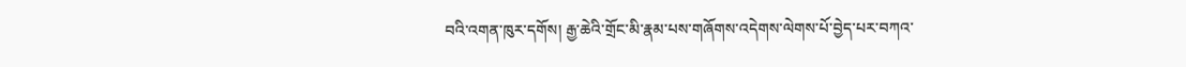བའི་འགན་ཁུར་དགོས། རྒྱ་ཆེའི་གྲོང་མི་རྣམ་པས་གཞོགས་འདེགས་ལེགས་པོ་བྱེད་པར་བཀའ་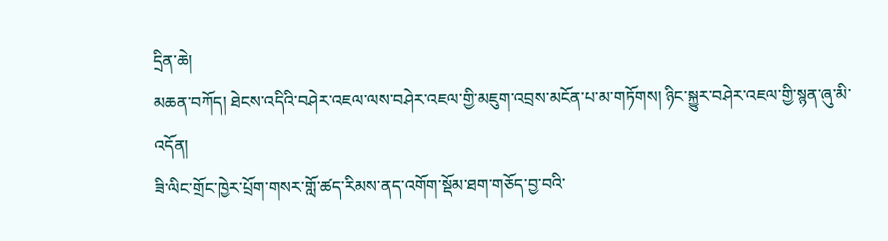དྲིན་ཆེ།
མཆན་བཀོད། ཐེངས་འདིའི་བཤེར་འཇལ་ལས་བཤེར་འཇལ་གྱི་མཇུག་འབྲས་མངོན་པ་མ་གཏོགས། ཉིང་སྐྱུར་བཤེར་འཇལ་གྱི་སྙན་ཞུ་མི་འདོན།
ཟི་ལིང་གྲོང་ཁྱེར་པྲོག་གསར་གློ་ཚད་རིམས་ནད་འགོག་སྡོམ་ཐག་གཅོད་བྱ་བའི་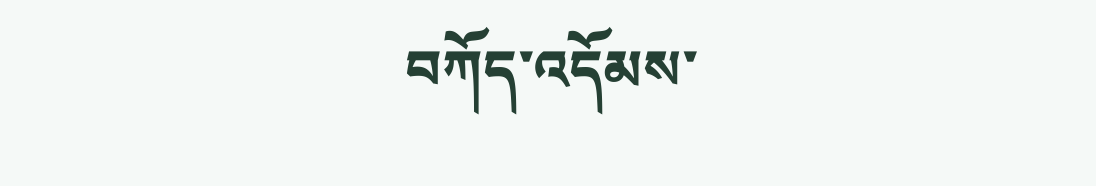བཀོད་འདོམས་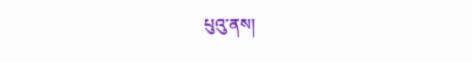པུའུ་ནས།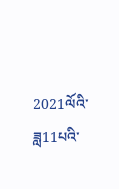2021ལོའི་ཟླ11པའི་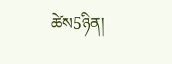ཚེས5ཉིན།